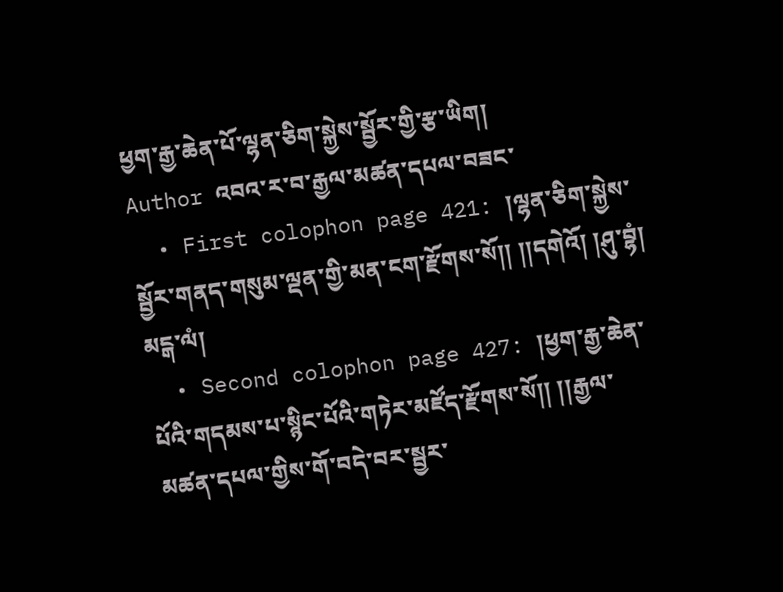ཕྱག་རྒྱ་ཆེན་པོ་ལྷན་ཅིག་སྐྱེས་སྦྱོར་གྱི་རྩ་ཡིག།
Author འབའ་ར་བ་རྒྱལ་མཚན་དཔལ་བཟང་
  • First colophon page 421: །ལྷན་ཅིག་སྐྱེས་སྦྱོར་གནད་གསུམ་ལྡན་གྱི་མན་ངག་རྫོགས་སོ།། །།དགེའོ། །ཤུ་བྷཾ། མངྒ་ལཾ།
  • Second colophon page 427: །ཕྱག་རྒྱ་ཆེན་པོའི་གདམས་པ་སྙིང་པོའི་གཏེར་མཛོད་རྫོགས་སོ།། །།རྒྱལ་མཚན་དཔལ་གྱིས་གོ་བདེ་བར་སྦྱར་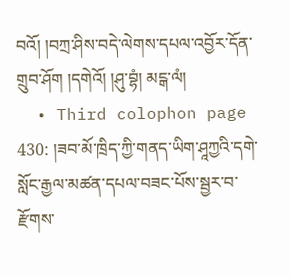བའོ། །བཀྲ་ཤིས་བདེ་ལེགས་དཔལ་འབྱོར་དོན་གྲུབ་ཤོག །དགེའོ། །ཤུ་བྷཾ། མངྒ་ལཾ།
  • Third colophon page 430: །ཟབ་མོ་ཁྲིད་ཀྱི་གནད་ཡིག་ཤཱཀྱའི་དགེ་སློང་རྒྱལ་མཚན་དཔལ་བཟང་པོས་སྦྱར་བ་རྫོགས་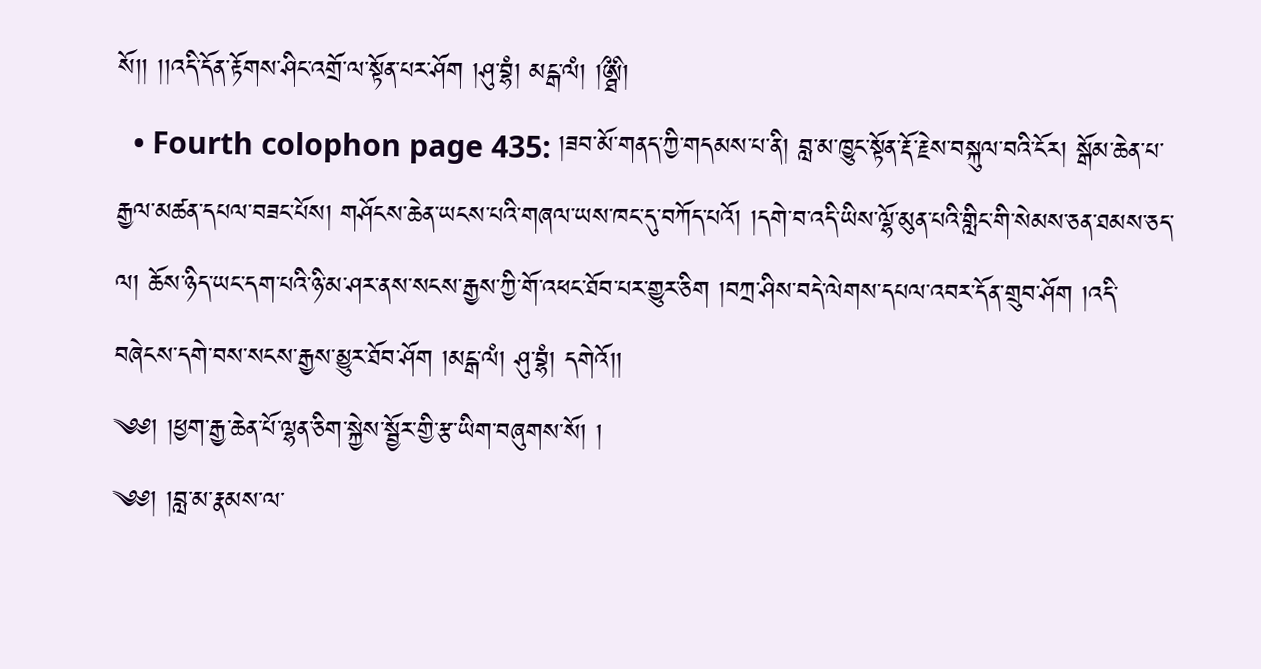སོ།། །།འདི་དོན་རྟོགས་ཤིང་འགྲོ་ལ་སྟོན་པར་ཤོག །ཤུ་བྷཾ། མངྒ་ལཾ། །ཨྠིྀ།
  • Fourth colophon page 435: །ཟབ་མོ་གནད་ཀྱི་གདམས་པ་ནི། བླ་མ་ཁྱུང་སྟོན་རྡོ་རྗེས་བསྐུལ་བའི་ངོར། སྒོམ་ཆེན་པ་རྒྱལ་མཚན་དཔལ་བཟང་པོས། གཤོངས་ཆེན་ཡངས་པའི་གཞལ་ཡས་ཁང་དུ་བཀོད་པའོ། །དགེ་བ་འདི་ཡིས་ལྷོ་མུན་པའི་གླིང་གི་སེམས་ཅན་ཐམས་ཅད་ལ། ཆོས་ཉིད་ཡང་དག་པའི་ཉི་མ་ཤར་ནས་སངས་རྒྱས་ཀྱི་གོ་འཕང་ཐོབ་པར་གྱུར་ཅིག །བཀྲ་ཤིས་བདེ་ལེགས་དཔལ་འབར་དོན་གྲུབ་ཤོག །འདི་བཞེངས་དགེ་བས་སངས་རྒྱས་མྱུར་ཐོབ་ཤོག །མངྒ་ལཾ། ཤུ་བྷཾ། དགེའོ།།
༄༅། །ཕྱག་རྒྱ་ཆེན་པོ་ལྷན་ཅིག་སྐྱེས་སྦྱོར་གྱི་རྩ་ཡིག་བཞུགས་སོ། །
༄༅། །བླ་མ་རྣམས་ལ་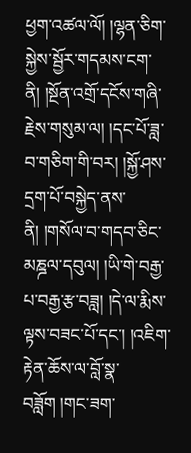ཕྱག་འཚལ་ལོ། །ལྷན་ཅིག་སྐྱེས་སྦྱོར་གདམས་ངག་ནི། །སྔོན་འགྲོ་དངོས་གཞི་རྗེས་གསུམ་ལ། །དང་པོ་ཟླ་བ་གཅིག་གི་བར། །སྐྱོ་ཤས་དྲག་པོ་བསྐྱེད་ནས་ནི། །གསོལ་བ་གདབ་ཅིང་མཎྜལ་དབུལ། །ཡི་གེ་བརྒྱ་པ་བརྒྱ་རྩ་བཟླ། །དེ་ལ་རྨིས་ལྟས་བཟང་པོ་དང་། །འཇིག་རྟེན་ཆོས་ལ་བློ་སྣ་བཟློག །གང་ཟག་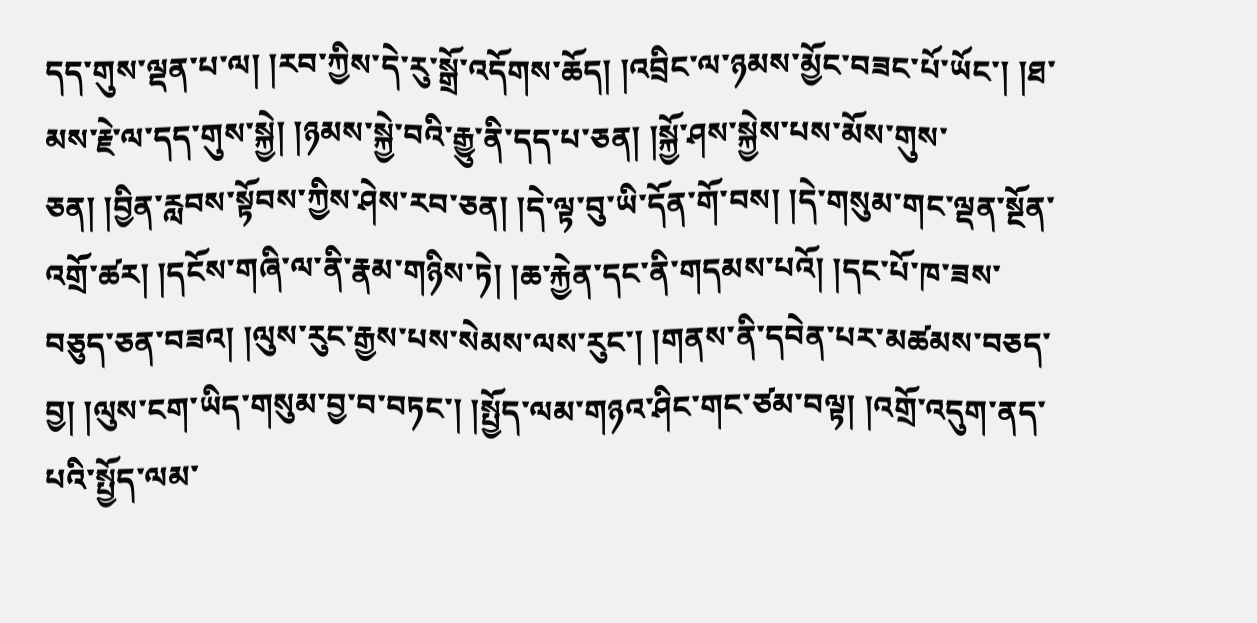དད་གུས་ལྡན་པ་ལ། །རབ་ཀྱིས་དེ་རུ་སྒྲོ་འདོགས་ཆོད། །འབྲིང་ལ་ཉམས་མྱོང་བཟང་པོ་ཡོང་། །ཐ་མས་རྗེ་ལ་དད་གུས་སྐྱེ། །ཉམས་སྐྱེ་བའི་རྒྱུ་ནི་དད་པ་ཅན། །སྐྱོ་ཤས་སྐྱེས་པས་མོས་གུས་ཅན། །བྱིན་རླབས་སྟོབས་ཀྱིས་ཤེས་རབ་ཅན། །དེ་ལྟ་བུ་ཡི་དོན་གོ་བས། །དེ་གསུམ་གང་ལྡན་སྔོན་འགྲོ་ཚར། །དངོས་གཞི་ལ་ནི་རྣམ་གཉིས་ཏེ། །ཆ་རྐྱེན་དང་ནི་གདམས་པའོ། །དང་པོ་ཁ་ཟས་བཅུད་ཅན་བཟའ། །ལུས་རུང་རྒྱས་པས་སེམས་ལས་རུང་། །གནས་ནི་དབེན་པར་མཚམས་བཅད་བྱ། །ལུས་ངག་ཡིད་གསུམ་བྱ་བ་བཏང་། །སྤྱོད་ལམ་གཉའ་ཤིང་གང་ཙམ་བལྟ། །འགྲོ་འདུག་ནད་པའི་སྤྱོད་ལམ་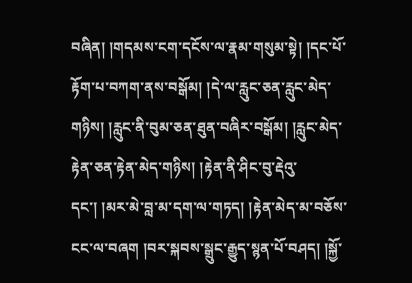བཞིན། །གདམས་ངག་དངོས་ལ་རྣམ་གསུམ་སྟེ། །དང་པོ་རྟོག་པ་བཀག་ནས་བསྒོམ། །དེ་ལ་རླུང་ཅན་རླུང་མེད་གཉིས། །རླུང་ནི་བུམ་ཅན་ཐུན་བཞིར་བསྒོམ། །རླུང་མེད་རྟེན་ཅན་རྟེན་མེད་གཉིས། །རྟེན་ནི་ཤིང་བུ་རྡེའུ་དང་། །མར་མེ་བླ་མ་དག་ལ་གཏད། །རྟེན་མེད་མ་བཅོས་ངང་ལ་བཞག །བར་སྐབས་སྒྲུང་རྒྱུད་སྙན་པོ་བཤད། །སྐྱོ་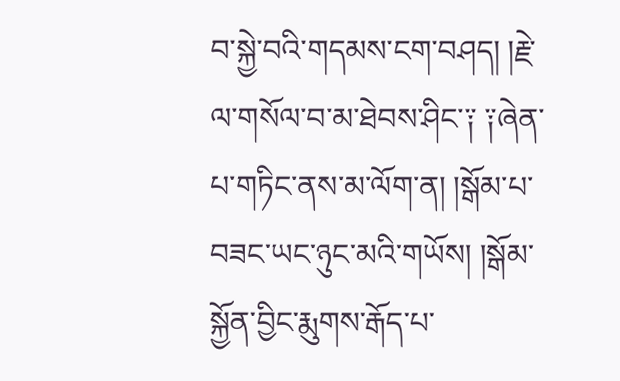བ་སྐྱེ་བའི་གདམས་ངག་བཤད། །རྗེ་ལ་གསོལ་བ་མ་ཐེབས་ཤིང་༑ ༑ཞེན་པ་གཏིང་ནས་མ་ལོག་ན། །སྒོམ་པ་བཟང་ཡང་ཉུང་མའི་གཡོས། །སྒོམ་སྐྱོན་བྱིང་རྨུགས་རྒོད་པ་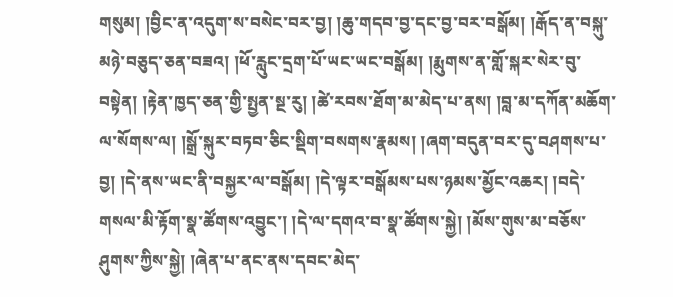གསུམ། །བྱིང་ན་འདུག་ས་བསེང་བར་བྱ། །ཆུ་གདབ་བྱ་དང་བྱ་བར་བསྒོམ། །རྒོད་ན་བསྐུ་མཉེ་བཅུད་ཅན་བཟའ། །ཕོ་རླུང་དྲག་པོ་ཡང་ཡང་བསྒོམ། །རྨུགས་ན་གློ་སྐར་སེར་བུ་བསྟེན། །རྟེན་ཁྱད་ཅན་གྱི་སྤྱན་སྔ་རུ། །ཚེ་རབས་ཐོག་མ་མེད་པ་ནས། །བླ་མ་དཀོན་མཆོག་ལ་སོགས་ལ། །སྒྲོ་སྐུར་བཏབ་ཅིང་སྡིག་བསགས་རྣམས། །ཞག་བདུན་བར་དུ་བཤགས་པ་བྱ། །དེ་ནས་ཡང་ནི་བསྐྱར་ལ་བསྒོམ། །དེ་ལྟར་བསྒོམས་པས་ཉམས་མྱོང་འཆར། །བདེ་གསལ་མི་རྟོག་སྣ་ཚོགས་འབྱུང་། །དེ་ལ་དགའ་བ་སྣ་ཚོགས་སྐྱེ། །མོས་གུས་མ་བཅོས་ཤུགས་ཀྱིས་སྐྱེ། །ཞེན་པ་ནང་ནས་དབང་མེད་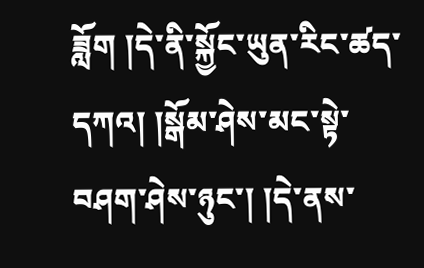ཟློག །དེ་ནི་སྐྱོང་ཡུན་རིང་ཚད་དཀའ། །སྒོམ་ཤེས་མང་སྟེ་བཤག་ཤེས་ཉུང་། །དེ་ནས་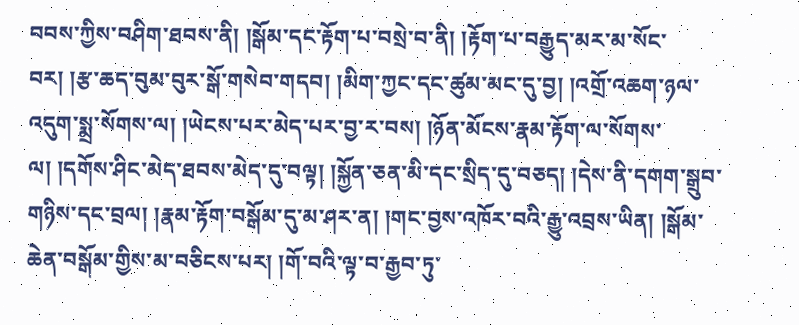བབས་ཀྱིས་བཤིག་ཐབས་ནི། །སྒོམ་དང་རྟོག་པ་བསྲེ་བ་ནི། །རྟོག་པ་བརྒྱུད་མར་མ་སོང་བར། །རྩ་ཆད་བུམ་བུར་སྒོ་གསེབ་གདབ། །མིག་ཀྱང་དང་ཚུམ་མང་དུ་བྱ། །འགྲོ་འཆག་ཉལ་འདུག་སྨྲ་སོགས་ལ། །ཡེངས་པར་མེད་པར་བྱ་ར་བས། །ཉོན་མོངས་རྣམ་རྟོག་ལ་སོགས་ལ། །དགོས་ཤིང་མེད་ཐབས་མེད་དུ་བལྟ། །སྐྱོན་ཅན་མི་དང་སྲིད་དུ་བཅད། །དེས་ནི་དགག་སྒྲུབ་གཉིས་དང་བྲལ། །རྣམ་རྟོག་བསྒོམ་དུ་མ་ཤར་ན། །གང་བྱས་འཁོར་བའི་རྒྱུ་འབྲས་ཡིན། །སྒོམ་ཆེན་བསྒོམ་གྱིས་མ་བཅིངས་པར། །གོ་བའི་ལྟ་བ་རྒྱབ་ཏུ་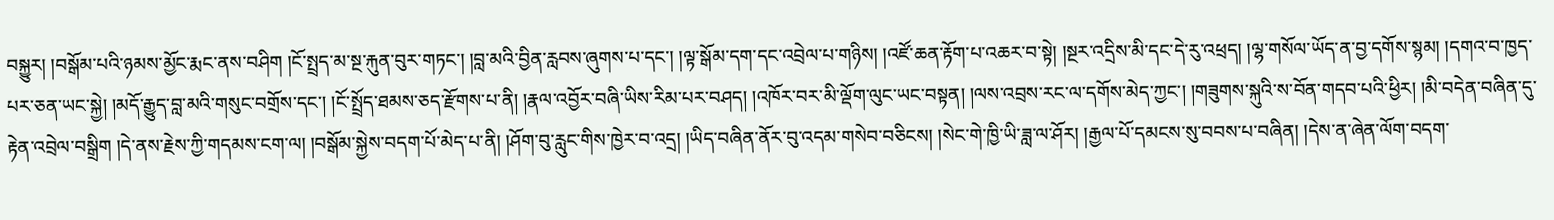བསྐྱུར། །བསྒོམ་པའི་ཉམས་མྱོང་རྨང་ནས་བཤིག །ངོ་སྤྲད་མ་སྔ་རྐུན་བུར་གཏང་། །བླ་མའི་བྱིན་རླབས་ཞུགས་པ་དང་། །ལྟ་སྒོམ་དག་དང་འབྲེལ་པ་གཉིས། །འཛོ་ཆན་རྟོག་པ་འཆར་བ་སྟེ། །སྔར་འདྲིས་མི་དང་དེ་རུ་འཕྲད། །ལྷ་གསོལ་ཡོད་ན་བྱ་དགོས་སྙམ། །དགའ་བ་ཁྱད་པར་ཅན་ཡང་སྐྱེ། །མདོ་རྒྱུད་བླ་མའི་གསུང་བགྲོས་དང་། །ངོ་སྤྲོད་ཐམས་ཅད་རྫོགས་པ་ནི། །རྣལ་འབྱོར་བཞི་ཡིས་རིམ་པར་བཤད། །འཁོར་བར་མི་ལྡོག་ལུང་ཡང་བསྟན། །ལས་འབྲས་རང་ལ་དགོས་མེད་ཀྱང་། །གཟུགས་སྐུའི་ས་བོན་གདབ་པའི་ཕྱིར། །མི་བདེན་བཞིན་དུ་རྟེན་འབྲེལ་བསྒྲིག །དེ་ནས་རྗེས་ཀྱི་གདམས་ངག་ལ། །བསྒོམ་སྐྱེས་བདག་པོ་མེད་པ་ནི། །ཤོག་བུ་རླུང་གིས་ཁྱེར་བ་འདྲ། །ཡིད་བཞིན་ནོར་བུ་འདམ་གསེབ་བཅིངས། །སེང་གེ་ཁྱི་ཡི་ཟླ་ལ་ཤོར། །རྒྱལ་པོ་དམངས་སུ་བབས་པ་བཞིན། །དེས་ན་ཞེན་ལོག་བདག་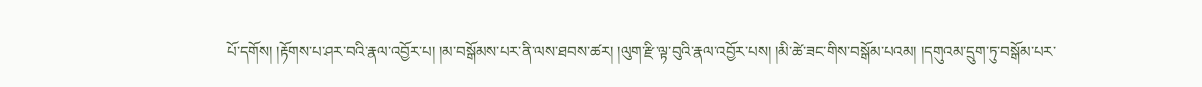པོ་དགོས། །རྟོགས་པ་ཤར་བའི་རྣལ་འབྱོར་པ། །མ་བསྒོམས་པར་ནི་ལས་ཐབས་ཚར། །ལུག་རྫི་ལྟ་བུའི་རྣལ་འབྱོར་པས། །མི་ཚེ་ཟང་གིས་བསྒོམ་པའམ། །དགུའམ་དྲུག་ཏུ་བསྒོམ་པར་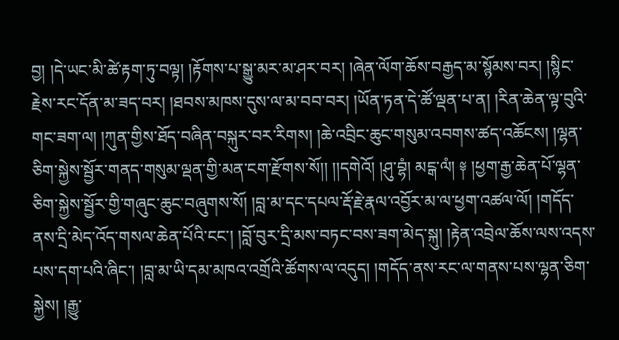བྱ། །དེ་ཡང་མི་ཚེ་རྟག་ཏུ་བལྟ། །རྟོགས་པ་སྒྱུ་མར་མ་ཤར་བར། །ཞེན་ལོག་ཆོས་བརྒྱད་མ་སྙོམས་བར། །སྙིང་རྗེས་རང་དོན་མ་ཟད་བར། །ཐབས་མཁས་དུས་ལ་མ་བབ་བར། །ཡོན་ཏན་དེ་ཚོ་ལྡན་པ་ན། །རིན་ཆེན་ལྟ་བུའི་གང་ཟག་ལ། །ཀུན་གྱིས་ཐོད་བཞིན་བསྐུར་བར་རིགས། །ཆེ་འབྲིང་ཆུང་གསུམ་འབགས་ཚད་འཆོངས། །ལྷན་ཅིག་སྐྱེས་སྦྱོར་གནད་གསུམ་ལྡན་གྱི་མན་ངག་རྫོགས་སོ།། །།དགེའོ། །ཤུ་བྷཾ། མངྒ་ལཾ། ༈ །ཕྱག་རྒྱ་ཆེན་པོ་ལྷན་ཅིག་སྐྱེས་སྦྱོར་གྱི་གཞུང་ཆུང་བཞུགས་སོ། །བླ་མ་དང་དཔལ་རྡོ་རྗེ་རྣལ་འབྱོར་མ་ལ་ཕྱག་འཚལ་ལོ། །གདོད་ནས་དྲི་མེད་འོད་གསལ་ཆེན་པོའི་ངང་། །བློ་བུར་དྲི་མས་བཏང་བས་ཟག་མེད་སྐུ། །རྟེན་འབྲེལ་ཆོས་ལས་འདས་པས་དག་པའི་ཞིང་། །བླ་མ་ཡི་དམ་མཁའ་འགྲོའི་ཚོགས་ལ་འདུད། །གདོད་ནས་རང་ལ་གནས་པས་ལྷན་ཅིག་སྐྱེས། །རྒྱུ་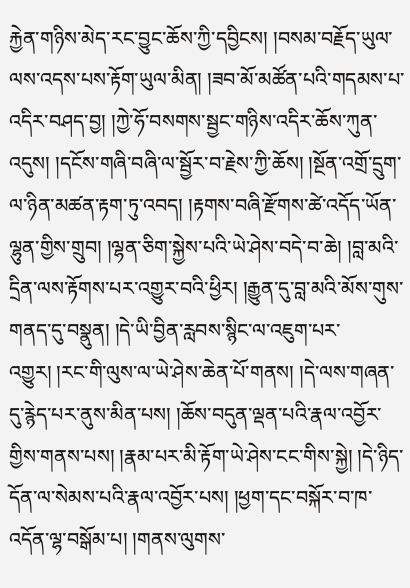རྐྱེན་གཉིས་མེད་རང་བྱུང་ཆོས་ཀྱི་དབྱིངས། །བསམ་བརྗོད་ཡུལ་ལས་འདས་པས་རྟོག་ཡུལ་མིན། །ཟབ་མོ་མཚོན་པའི་གདམས་པ་འདིར་བཤད་བྱ། །ཀྱེ་ཧོ་བསགས་སྦྱང་གཉིས་འདིར་ཆོས་ཀུན་འདུས། །དངོས་གཞི་བཞི་ལ་སྦྱོར་བ་རྗེས་ཀྱི་ཆོས། །སྔོན་འགྲོ་དྲུག་ལ་ཉིན་མཚན་རྟག་ཏུ་འབད། །རྟགས་བཞི་རྫོགས་ཚེ་འདོད་ཡོན་ལྷུན་གྱིས་གྲུབ། །ལྷན་ཅིག་སྐྱེས་པའི་ཡེ་ཤེས་བདེ་བ་ཆེ། །བླ་མའི་དྲིན་ལས་རྟོགས་པར་འགྱུར་བའི་ཕྱིར། །རྒྱུན་དུ་བླ་མའི་མོས་གུས་གནད་དུ་བསྣུན། །དེ་ཡི་བྱིན་རླབས་སྙིང་ལ་འཇུག་པར་འགྱུར། །རང་གི་ལུས་ལ་ཡེ་ཤེས་ཆེན་པོ་གནས། །དེ་ལས་གཞན་དུ་རྙེད་པར་ནུས་མིན་པས། །ཆོས་བདུན་ལྡན་པའི་རྣལ་འབྱོར་གྱིས་གནས་པས། །རྣམ་པར་མི་རྟོག་ཡེ་ཤེས་ངང་གིས་སྐྱེ། །དེ་ཉིད་དོན་ལ་སེམས་པའི་རྣལ་འབྱོར་པས། །ཕྱག་དང་བསྐོར་བ་ཁ་འདོན་ལྷ་བསྒོམ་པ། །གནས་ལུགས་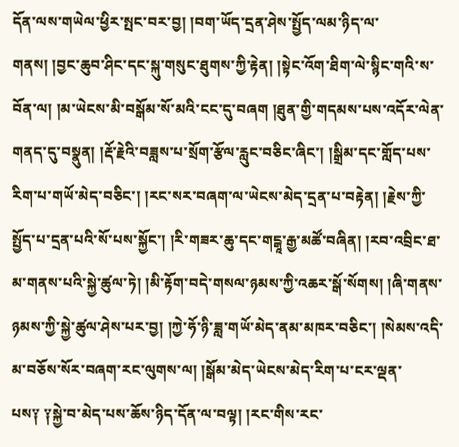དོན་ལས་གཡེལ་ཕྱིར་སྤང་བར་བྱ། །བག་ཡོད་དྲན་ཤེས་སྤྱོད་ལམ་ཉིད་ལ་གནས། །བྱང་ཆུབ་ཤིང་དང་སྐུ་གསུང་ཐུགས་ཀྱི་རྟེན། །སྟེང་འོག་ཐིག་ལེ་སྙིང་གའི་ས་བོན་ལ། །མ་ཡེངས་མི་བསྒོམ་སོ་མའི་ངང་དུ་བཞག །ཐུན་གྱི་གདམས་པས་འདོར་ལེན་གནད་དུ་བསྣུན། །རྡོ་རྗེའི་བཟླས་པ་སྲོག་རྩོལ་རླུང་བཅིང་ཞིང་། །སྒྲིམ་དང་གློད་པས་རིག་པ་གཡོ་མེད་བཅིང་། །རང་སར་བཞག་ལ་ཡེངས་མེད་དྲན་པ་བརྟེན། །རྗེས་ཀྱི་སྤྱོད་པ་དྲན་པའི་སོ་པས་སྐྱོང་། །རི་གཟར་ཆུ་དང་གངྒཱ་རྒྱ་མཚོ་བཞིན། །རབ་འབྲིང་ཐ་མ་གནས་པའི་སྐྱེ་ཚུལ་ཏེ། །མི་རྟོག་བདེ་གསལ་ཉམས་ཀྱི་འཆར་སྒོ་སོགས། །ཞི་གནས་ཉམས་ཀྱི་སྐྱེ་ཚུལ་ཤེས་པར་བྱ། །ཀྱེ་ཧོ་ཉི་ཟླ་གཡོ་མེད་ནམ་མཁར་བཅིང་། །སེམས་འདི་མ་བཅོས་སོར་བཞག་རང་ལུགས་ལ། །སྒོམ་མེད་ཡེངས་མེད་རིག་པ་ངར་ལྡན་པས༑ ༑སྐྱེ་བ་མེད་པས་ཆོས་ཉིད་དོན་ལ་བལྟ། །རང་གིས་རང་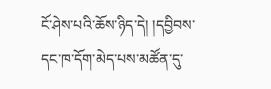ངོ་ཤེས་པའི་ཆོས་ཉིད་དེ། །དབྱིབས་དང་ཁ་དོག་མེད་པས་མཚོན་དུ་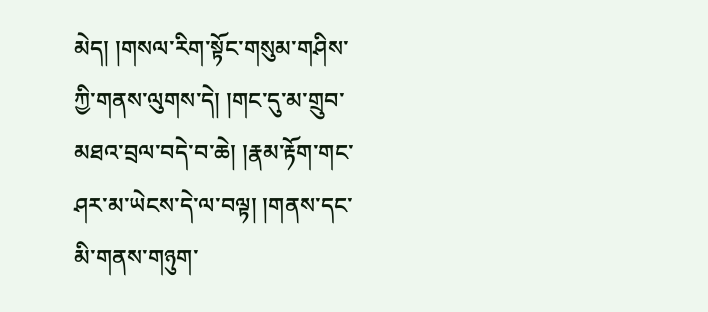མེད། །གསལ་རིག་སྟོང་གསུམ་གཤིས་ཀྱི་གནས་ལུགས་དེ། །གང་དུ་མ་གྲུབ་མཐའ་བྲལ་བདེ་བ་ཆེ། །རྣམ་རྟོག་གང་ཤར་མ་ཡེངས་དེ་ལ་བལྟ། །གནས་དང་མི་གནས་གཉུག་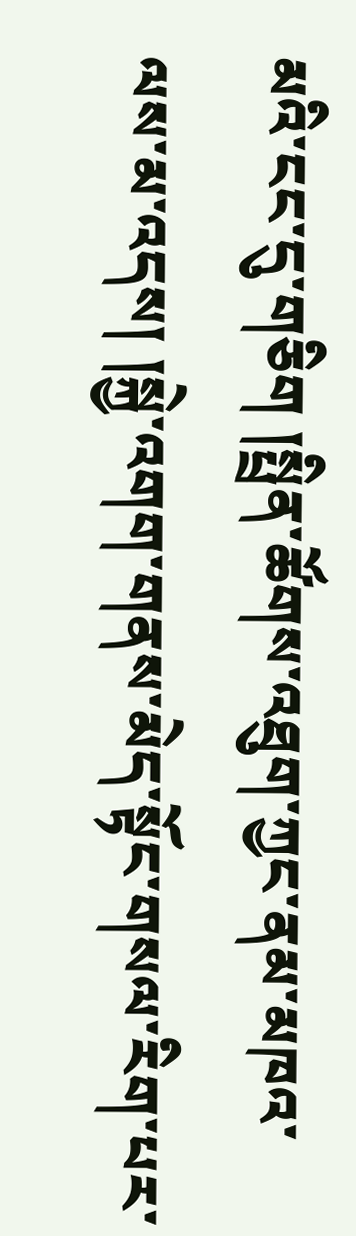མའི་ངང་དུ་གཅིག །སྤྲིན་ཚོགས་འཐུག་ཀྱང་ནམ་མཁའ་ལས་མ་འདས། །སྐྱེ་འགག་གནས་མེད་སྟོང་གསལ་རིག་པར་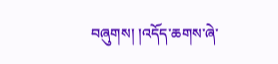བཞུགས། །འདོད་ཆགས་ཞེ་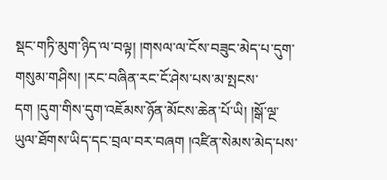སྡང་གཏི་མུག་ཉིད་ལ་བལྟ། །གསལ་ལ་ངོས་བཟུང་མེད་པ་དུག་གསུམ་གཤིས། །རང་བཞིན་རང་ངོ་ཤེས་པས་མ་སྤངས་དག །དུག་གིས་དུག་འཇོམས་ཉོན་མོངས་ཆེན་པོ་ཡི། །སྒོ་ལྔ་ཡུལ་ཐོགས་ཡིད་དང་བྲལ་བར་བཞག །འཛིན་སེམས་མེད་པས་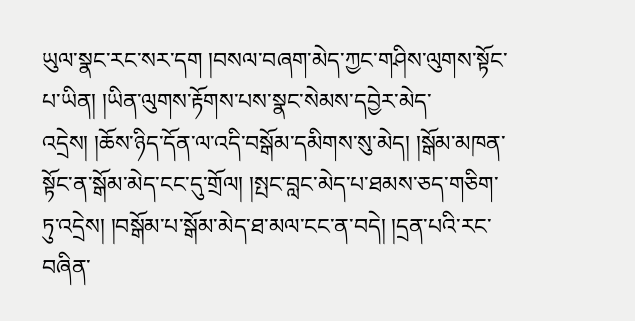ཡུལ་སྣང་རང་སར་དག །བསལ་བཞག་མེད་ཀྱང་གཤིས་ལུགས་སྟོང་པ་ཡིན། །ཡིན་ལུགས་རྟོགས་པས་སྣང་སེམས་དབྱེར་མེད་འདྲེས། །ཆོས་ཉིད་དོན་ལ་འདི་བསྒོམ་དམིགས་སུ་མེད། །སྒོམ་མཁན་སྟོང་ན་སྒོམ་མེད་ངང་དུ་གྲོལ། །སྤང་བླང་མེད་པ་ཐམས་ཅད་གཅིག་ཏུ་འདྲེས། །བསྒོམ་པ་སྒོམ་མེད་ཐ་མལ་ངང་ན་བདེ། །དྲན་པའི་རང་བཞིན་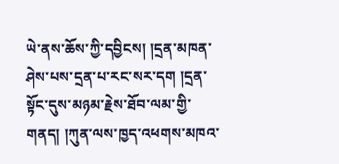ཡེ་ནས་ཆོས་ཀྱི་དབྱིངས། །དྲན་མཁན་ཤེས་པས་དྲན་པ་རང་སར་དག །དྲན་སྟོང་དུས་མཉམ་རྗེས་ཐོབ་ལམ་གྱི་གནད། །ཀུན་ལས་ཁྱད་འཕགས་མཁའ་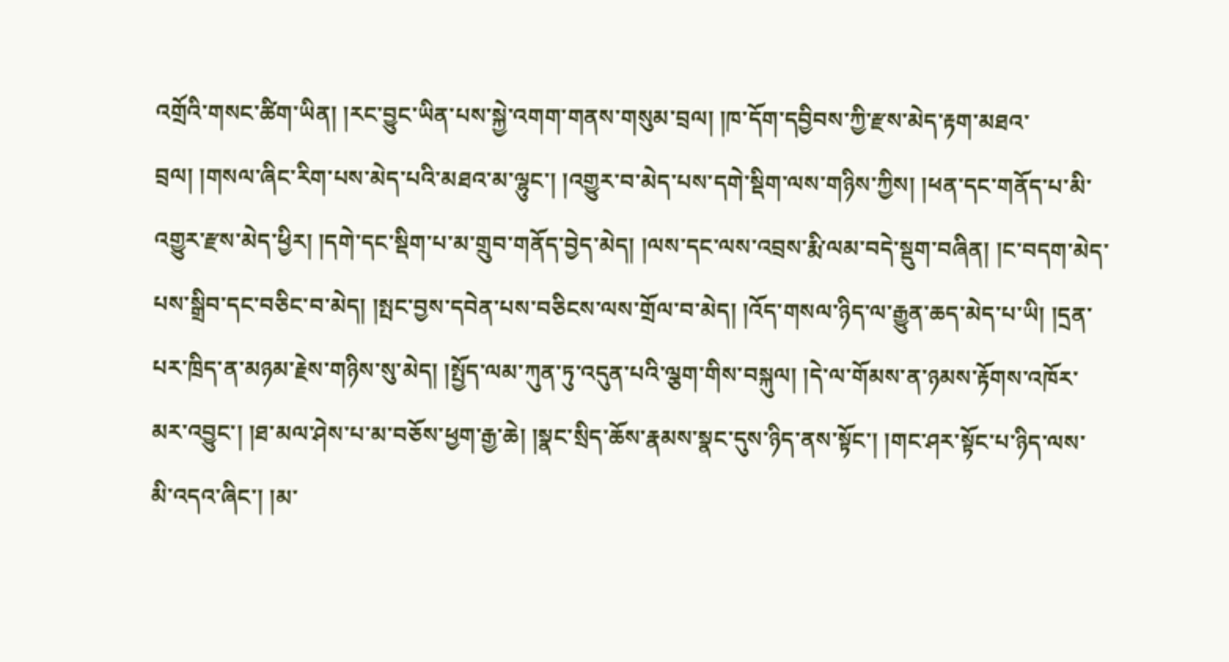འགྲོའི་གསང་ཚིག་ཡིན། །རང་བྱུང་ཡིན་པས་སྐྱེ་འགག་གནས་གསུམ་བྲལ། །ཁ་དོག་དབྱིབས་ཀྱི་རྫས་མེད་རྟག་མཐའ་བྲལ། །གསལ་ཞིང་རིག་པས་མེད་པའི་མཐའ་མ་ལྷུང་། །འགྱུར་བ་མེད་པས་དགེ་སྡིག་ལས་གཉིས་ཀྱིས། །ཕན་དང་གནོད་པ་མི་འགྱུར་རྫས་མེད་ཕྱིར། །དགེ་དང་སྡིག་པ་མ་གྲུབ་གནོད་བྱེད་མེད། །ལས་དང་ལས་འབྲས་རྨི་ལམ་བདེ་སྡུག་བཞིན། །ང་བདག་མེད་པས་སྒྲིབ་དང་བཅིང་བ་མེད། །སྤང་བྱས་དབེན་པས་བཅིངས་ལས་གྲོལ་བ་མེད། །འོད་གསལ་ཉིད་ལ་རྒྱུན་ཆད་མེད་པ་ཡི། །དྲན་པར་ཁྲིད་ན་མཉམ་རྗེས་གཉིས་སུ་མེད། །སྤྱོད་ལམ་ཀུན་ཏུ་འདུན་པའི་ལྕག་གིས་བསྐུལ། །དེ་ལ་གོམས་ན་ཉམས་རྟོགས་འཁོར་མར་འབྱུང་། །ཐ་མལ་ཤེས་པ་མ་བཅོས་ཕྱག་རྒྱ་ཆེ། །སྣང་སྲིད་ཆོས་རྣམས་སྣང་དུས་ཉིད་ནས་སྟོང་། །གང་ཤར་སྟོང་པ་ཉིད་ལས་མི་འདའ་ཞིང་། །མ་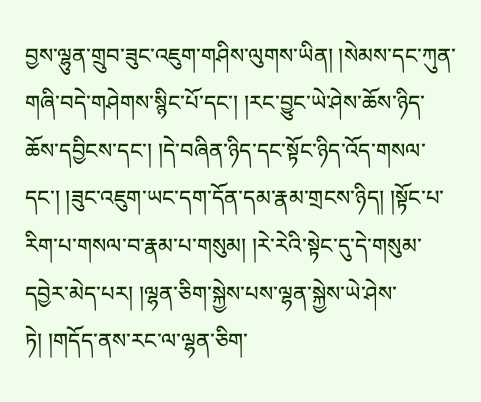བྱས་ལྷུན་གྲུབ་ཟུང་འཇུག་གཤིས་ལུགས་ཡིན། །སེམས་དང་ཀུན་གཞི་བདེ་གཤེགས་སྙིང་པོ་དང་། །རང་བྱུང་ཡེ་ཤེས་ཆོས་ཉིད་ཆོས་དབྱིངས་དང་། །དེ་བཞིན་ཉིད་དང་སྟོང་ཉིད་འོད་གསལ་དང་། །ཟུང་འཇུག་ཡང་དག་དོན་དམ་རྣམ་གྲངས་ཉིད། །སྟོང་པ་རིག་པ་གསལ་བ་རྣམ་པ་གསུམ། །རེ་རེའི་སྟེང་དུ་དེ་གསུམ་དབྱེར་མེད་པར། །ལྷན་ཅིག་སྐྱེས་པས་ལྷན་སྐྱེས་ཡེ་ཤེས་ཏེ། །གདོད་ནས་རང་ལ་ལྷན་ཅིག་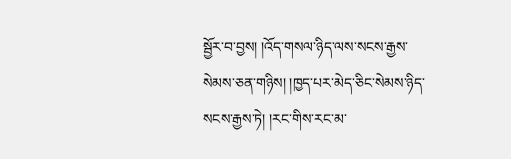སྦྱོར་བ་བྱས། །འོད་གསལ་ཉིད་ལས་སངས་རྒྱས་སེམས་ཅན་གཉིས། །ཁྱད་པར་མེད་ཅིང་སེམས་ཉིད་སངས་རྒྱས་ཏེ། །རང་གིས་རང་མ་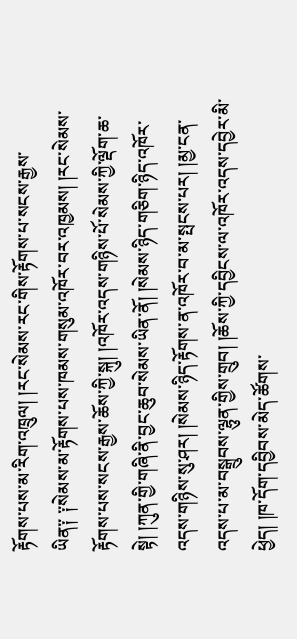རྟོགས་པས་མ་རིག་འཁྲུལ། །རང་སེམས་རང་གིས་རྟོགས་པ་སངས་རྒྱས་ཡིན༑ ༑སེམས་མ་རྟོགས་པས་ཁམས་གསུམ་འཁོར་བར་འཁྱམས། །རང་སེམས་རྟོགས་པས་སངས་རྒྱས་ཆོས་ཀྱི་སྐུ། །འཁོར་འདས་གཉིས་པོ་སེམས་ཀྱི་ལྡོག་ཆ་སྟེ། །ཀུན་གྱི་གཞི་ནི་བྱང་ཆུབ་སེམས་ཡིན་ནོ། །སེམས་ཉིད་གཅིག་ཉིད་འཁོར་འདས་གཉིས་སུ་ཤར། །སེམས་ཉིད་རྟོགས་ན་འཁོར་བ་མ་སྤངས་པར། །མྱ་ངན་འདས་པ་མ་བསྒྲུབས་ལྷུན་གྱིས་གྲུབ། །ཆོས་ཀྱི་དབྱིངས་ལ་འཁོར་འདས་དབྱེར་མི་ཕྱེད། །ཁ་དོག་དབྱིབས་མེད་ཚོགས་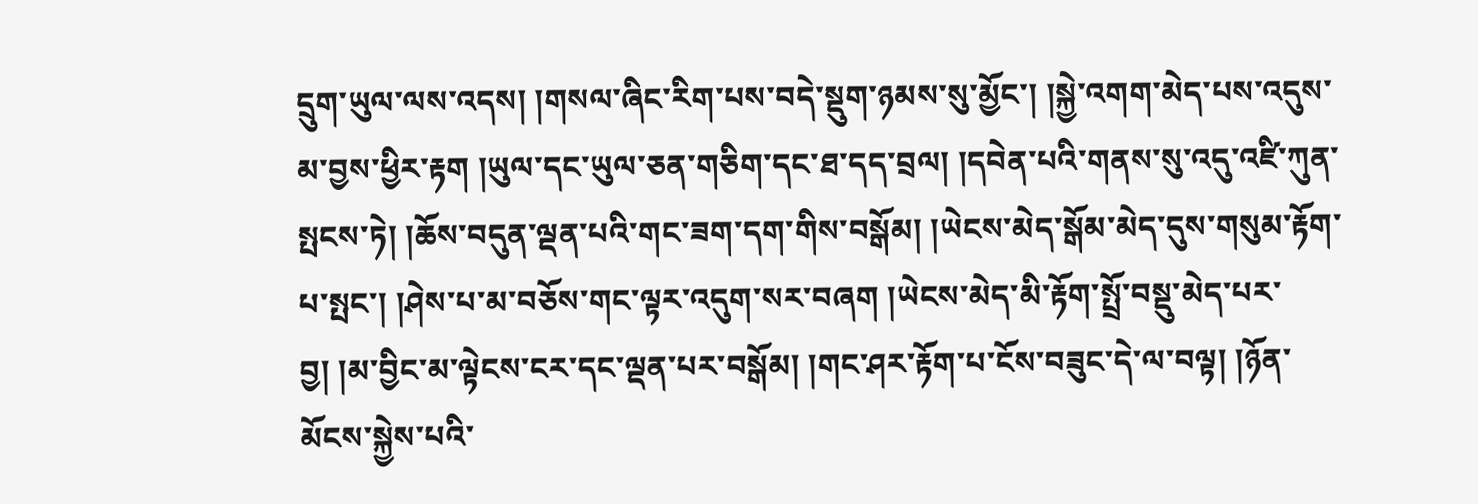དྲུག་ཡུལ་ལས་འདས། །གསལ་ཞིང་རིག་པས་བདེ་སྡུག་ཉམས་སུ་མྱོང་། །སྐྱེ་འགག་མེད་པས་འདུས་མ་བྱས་ཕྱིར་རྟག །ཡུལ་དང་ཡུལ་ཅན་གཅིག་དང་ཐ་དད་བྲལ། །དབེན་པའི་གནས་སུ་འདུ་འཛི་ཀུན་སྤངས་ཏེ། །ཆོས་བདུན་ལྡན་པའི་གང་ཟག་དག་གིས་བསྒོམ། །ཡེངས་མེད་སྒོམ་མེད་དུས་གསུམ་རྟོག་པ་སྤང་། །ཤེས་པ་མ་བཅོས་གང་ལྟར་འདུག་སར་བཞག །ཡེངས་མེད་མི་རྟོག་སྤྲོ་བསྡུ་མེད་པར་བྱ། །མ་བྱིང་མ་ལྟེངས་ངར་དང་ལྡན་པར་བསྒོམ། །གང་ཤར་རྟོག་པ་ངོས་བཟུང་དེ་ལ་བལྟ། །ཉོན་མོངས་སྐྱེས་པའི་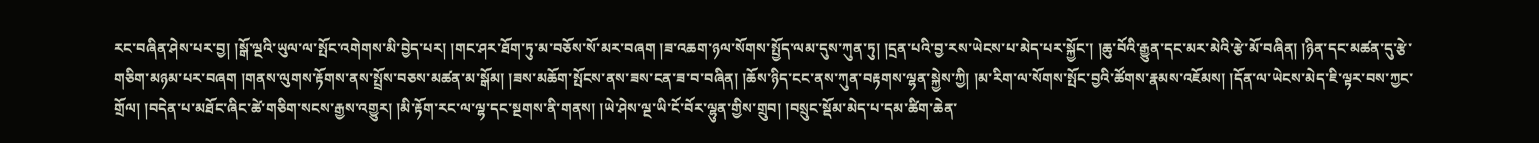རང་བཞིན་ཤེས་པར་བྱ། །སྒོ་ལྔའི་ཡུལ་ལ་སྤོང་འགེགས་མི་བྱེད་པར། །གང་ཤར་ཐོག་ཏུ་མ་བཅོས་སོ་མར་བཞག །ཟ་འཆག་ཉལ་སོགས་སྤྱོད་ལམ་དུས་ཀུན་ཏུ། །དྲན་པའི་བྱ་རས་ཡེངས་པ་མེད་པར་སྐྱོང་། །ཆུ་བོའི་རྒྱུན་དང་མར་མེའི་རྩེ་མོ་བཞིན། །ཉིན་དང་མཚན་དུ་རྩེ་གཅིག་མཉམ་པར་བཞག །གནས་ལུགས་རྟོགས་ནས་སྤྲོས་བཅས་མཚན་མ་སྒོམ། །ཟས་མཆོག་སྤོངས་ནས་ཟས་ངན་ཟ་བ་བཞིན། །ཆོས་ཉིད་ངང་ནས་ཀུན་བརྟགས་ལྷན་སྐྱེས་ཀྱི། །མ་རིག་ལ་སོགས་སྤོང་བྱའི་ཚོགས་རྣམས་འཇོམས། །དོན་ལ་ཡེངས་མེད་ཇི་ལྟར་བས་ཀྱང་གྲོལ། །བདེན་པ་མཐོང་ཞིང་ཚེ་གཅིག་སངས་རྒྱས་འགྱུར། །མི་རྟོག་རང་ལ་ལྷ་དང་སྔགས་ནི་གནས། །ཡེ་ཤེས་ལྔ་ཡི་ངོ་བོར་ལྷུན་གྱིས་གྲུབ། །བསྲུང་སྡོམ་མེད་པ་དམ་ཚིག་ཆེན་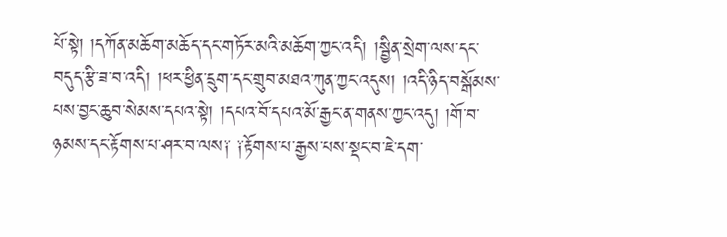པོ་སྟེ། །དཀོན་མཆོག་མཆོད་དང་གཏོར་མའི་མཆོག་ཀྱང་འདི། །སྦྱིན་སྲེག་ལས་དང་བདུད་རྩི་ཟ་བ་འདི། །ཕར་ཕྱིན་དྲུག་དང་གྲུབ་མཐའ་ཀུན་ཀྱང་འདུས། །འདི་ཉིད་བསྒོམས་པས་བྱང་ཆུབ་སེམས་དཔའ་སྟེ། །དཔའ་བོ་དཔའ་མོ་རྒྱང་ན་གནས་ཀྱང་འདུ། །གོ་བ་ཉམས་དང་རྟོགས་པ་ཤར་བ་ལས༑ ༑རྟོགས་པ་རྒྱས་པས་སྡང་བ་ཇེ་དག་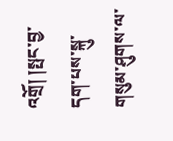འགྲོ། །སྤང་བྱ་དག་པས་སྐུ་གསུམ་ཤུགས་ལ་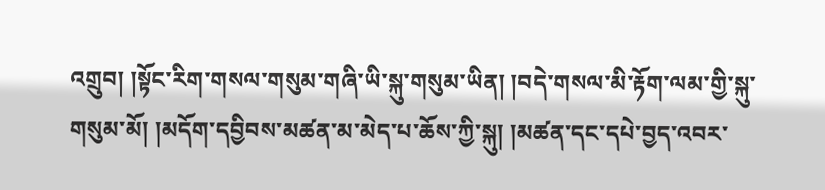འགྲུབ། །སྟོང་རིག་གསལ་གསུམ་གཞི་ཡི་སྐུ་གསུམ་ཡིན། །བདེ་གསལ་མི་རྟོག་ལམ་གྱི་སྐུ་གསུམ་མོ། །མདོག་དབྱིབས་མཚན་མ་མེད་པ་ཆོས་ཀྱི་སྐུ། །མཚན་དང་དཔེ་བྱད་འབར་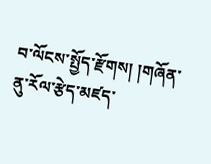བ་ལོངས་སྤྱོད་རྫོགས། །གཞོན་ནུ་རོལ་རྩེད་མཛད་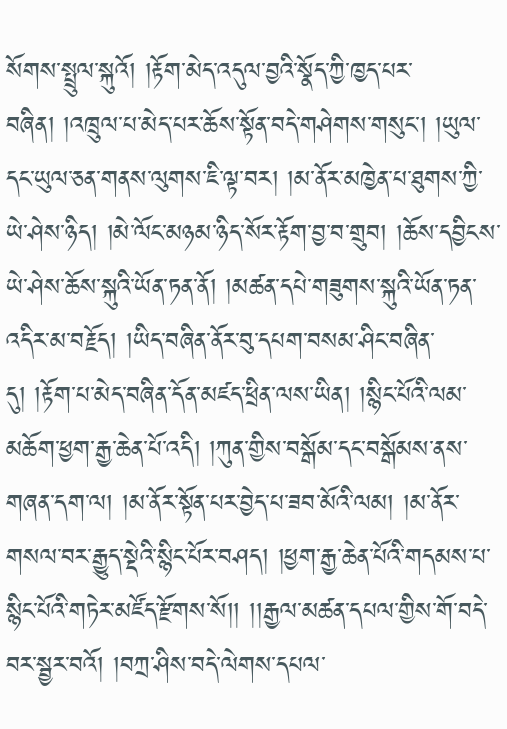སོགས་སྤྲུལ་སྐུའོ། །རྟོག་མེད་འདུལ་བྱའི་སྣོད་ཀྱི་ཁྱད་པར་བཞིན། །འཁྲུལ་པ་མེད་པར་ཆོས་སྟོན་བདེ་གཤེགས་གསུང་། །ཡུལ་དང་ཡུལ་ཅན་གནས་ལུགས་ཇི་ལྟ་བར། །མ་ནོར་མཁྱེན་པ་ཐུགས་ཀྱི་ཡེ་ཤེས་ཉིད། །མེ་ལོང་མཉམ་ཉིད་སོར་རྟོག་བྱ་བ་གྲུབ། །ཆོས་དབྱིངས་ཡེ་ཤེས་ཆོས་སྐུའི་ཡོན་ཏན་ནོ། །མཚན་དཔེ་གཟུགས་སྐུའི་ཡོན་ཏན་འདིར་མ་བརྗོད། །ཡིད་བཞིན་ནོར་བུ་དཔག་བསམ་ཤིང་བཞིན་དུ། །རྟོག་པ་མེད་བཞིན་དོན་མཛད་ཕྲིན་ལས་ཡིན། །སྙིང་པོའི་ལམ་མཆོག་ཕྱག་རྒྱ་ཆེན་པོ་འདི། །ཀུན་གྱིས་བསྒོམ་དང་བསྒོམས་ནས་གཞན་དག་ལ། །མ་ནོར་སྟོན་པར་བྱེད་པ་ཟབ་མོའི་ལམ། །མ་ནོར་གསལ་བར་རྒྱུད་སྡེའི་སྙིང་པོར་བཤད། །ཕྱག་རྒྱ་ཆེན་པོའི་གདམས་པ་སྙིང་པོའི་གཏེར་མཛོད་རྫོགས་སོ།། །།རྒྱལ་མཚན་དཔལ་གྱིས་གོ་བདེ་བར་སྦྱར་བའོ། །བཀྲ་ཤིས་བདེ་ལེགས་དཔལ་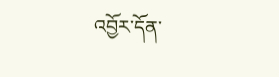འབྱོར་དོན་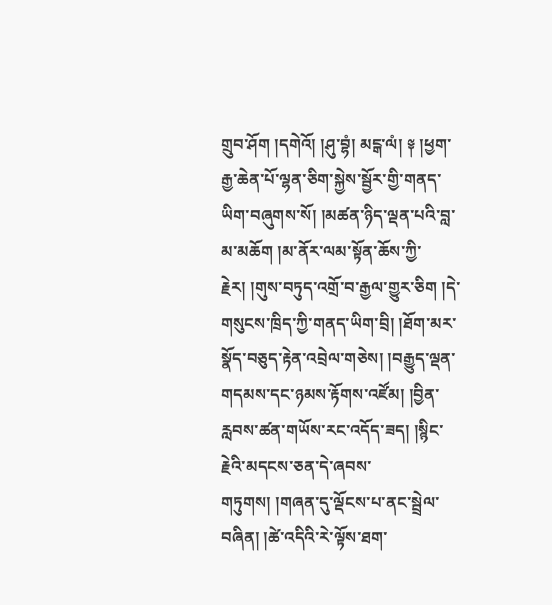གྲུབ་ཤོག །དགེའོ། །ཤུ་བྷཾ། མངྒ་ལཾ། ༈ །ཕྱག་རྒྱ་ཆེན་པོ་ལྷན་ཅིག་སྐྱེས་སྦྱོར་གྱི་གནད་ཡིག་བཞུགས་སོ། །མཚན་ཉིད་ལྡན་པའི་བླ་མ་མཆོག །མ་ནོར་ལམ་སྟོན་ཆོས་ཀྱི་རྗེར། །གུས་བཏུད་འགྲོ་བ་རྒྱལ་གྱུར་ཅིག །དེ་གསུངས་ཁྲིད་ཀྱི་གནད་ཡིག་བྲི། །ཐོག་མར་སྣོད་བཅུད་རྟེན་འབྲེལ་གཅེས། །བརྒྱུད་ལྡན་གདམས་དང་ཉམས་རྟོགས་འཛོམ། །བྱིན་རླབས་ཚན་གཡོས་རང་འདོད་ཟད། །སྙིང་རྗེའི་མདངས་ཅན་དེ་ཞབས་གཏུགས། །གཞན་དུ་ལྡོངས་པ་ནང་སྦྲེལ་བཞིན། །ཚེ་འདིའི་རེ་ལྟོས་ཐག་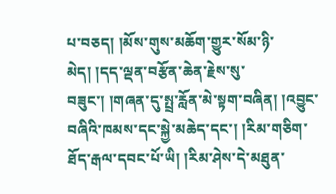པ་བཅད། །མོས་གུས་མཆོག་གྱུར་སོམ་ཉི་མེད། །དད་ལྡན་བརྩོན་ཆེན་རྗེས་སུ་བཟུང་། །གཞན་དུ་སྤྲ་རློན་མེ་སྟག་བཞིན། །འབྱུང་བཞིའི་ཁམས་དང་སྐྱེ་མཆེད་དང་། །རིམ་གཅིག་ཐོད་རྒལ་དབང་པོ་ཡི། །རིམ་ཤེས་དེ་མཐུན་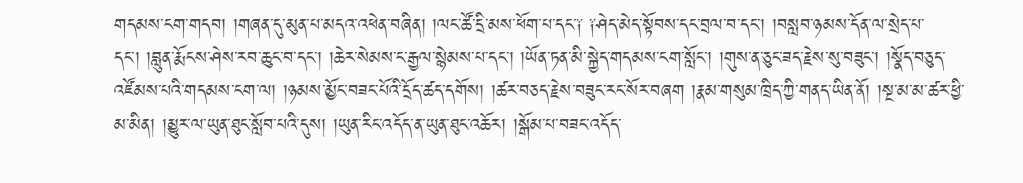གདམས་ངག་གདབ། །གཞན་དུ་མུན་པ་མདའ་འཕེན་བཞིན། །ལང་ཚོ་དྲི་མས་ཕོག་པ་དང་༑ ༑ཤེད་མེད་སྟོབས་དང་བྲལ་བ་དང་། །བསླབ་ཉམས་དོན་ལ་སྲེད་པ་དང་། །བླུན་རྨོངས་ཤེས་རབ་ཆུང་བ་དང་། །ཆེར་སེམས་ང་རྒྱལ་སྙེམས་པ་དང་། །ཡོན་ཏན་མི་སྐྱེད་གདམས་ངག་སློང་། །གུས་ན་ཅུང་ཟད་རྗེས་སུ་བཟུང་། །སྣོད་བཅུད་འཛོམས་པའི་གདམས་ངག་ལ། །ཉམས་མྱོང་བཟང་པོའི་དྲོད་ཚད་དགོས། །ཚར་བཅད་རྗེས་བཟུང་རང་སོར་བཞག །རྣམ་གསུམ་ཁྲིད་ཀྱི་གནད་ཡིན་ནོ། །སྔ་མ་མ་ཚར་ཕྱི་མ་མིན། །མྱུར་ལ་ཡུན་ཐུང་སློབ་པའི་དུས། །ཡུན་རིང་འདོད་ན་ཡུན་ཐུང་འཆོར། །སྒོམ་པ་བཟང་འདོད་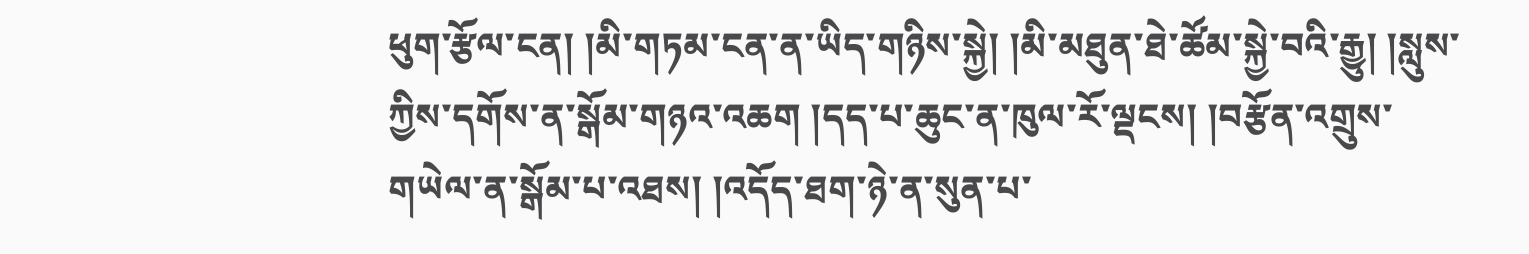ཕུག་རྩོལ་ངན། །མི་གཏམ་ངན་ན་ཡིད་གཉིས་སྐྱེ། །མི་མཐུན་ཐེ་ཚོམ་སྐྱེ་བའི་རྒྱུ། །སླུས་ཀྱིས་དགོས་ན་སྒོམ་གཉའ་འཆག །དད་པ་ཆུང་ན་ཁུལ་རོ་ལྡངས། །བརྩོན་འགྲུས་གཡེལ་ན་སྒོམ་པ་འཐས། །འདོད་ཐག་ཉེ་ན་སུན་པ་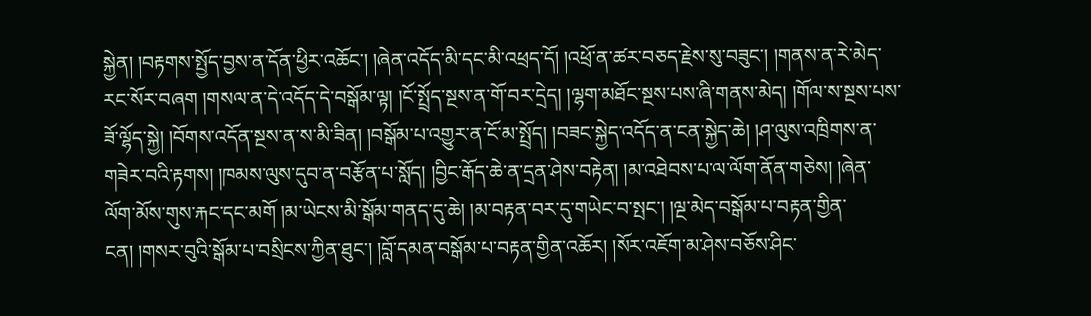སྐྱེན། །བརྟགས་སྤྱོད་བྱས་ན་དོན་ཕྱིར་འཆོང་། །ཞེན་འདོད་མི་དང་མི་འཕྲད་དོ། །འཕྲོ་ན་ཚར་བཅད་རྗེས་སུ་བཟུང་། །གནས་ན་རེ་མེད་རང་སོར་བཞག །གསལ་ན་དེ་འདོད་དེ་བསྒོམ་ལྟ། །ངོ་སྤྲོད་སྔས་ན་གོ་བར་དྲེད། །ལྷག་མཐོང་སྔས་པས་ཞི་གནས་མེད། །གོལ་ས་སྔས་པས་ཟོ་ལྷོད་སྐྱེ། །བོགས་འདོན་སྔས་ན་ས་མི་ཟིན། །བསྒོམ་པ་འགྱུར་ན་ངོ་མ་སྤྲོད། །བཟང་སྐྱེད་འདོད་ན་ངན་སྐྱེད་ཆེ། །ཤ་ལུས་འཁྲིགས་ན་གཟེར་བའི་རྟགས། །ཁམས་ལུས་དུབ་ན་བརྩོན་པ་སློད། །བྱིང་རྒོད་ཆེ་ན་དྲན་ཤེས་བརྟེན། །མ་འཐེབས་པ་ལ་ལོག་ནོན་གཅེས། །ཞེན་ལོག་མོས་གུས་རྐང་དང་མགོ །མ་ཡེངས་མི་སྒོམ་གནད་དུ་ཆེ། །མ་བརྟན་བར་དུ་གཡེང་བ་སྤང་། །ལྔ་མེད་བསྒོམ་པ་བརྟན་གྱིན་ངན། །གསར་བུའི་སྒོམ་པ་བསྲིངས་ཀྱིན་ཐུང་། །བློ་དམན་བསྒོམ་པ་བརྟན་གྱིན་འཆོར། །སོར་འཇོག་མ་ཤེས་བཅོས་ཤིང་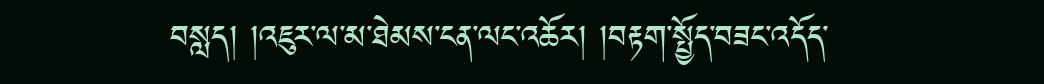བསླད། །འཇུར་ལ་མ་ཐེམས་ངན་ལང་འཆོར། །བརྟག་སྤྱོད་བཟང་འདོད་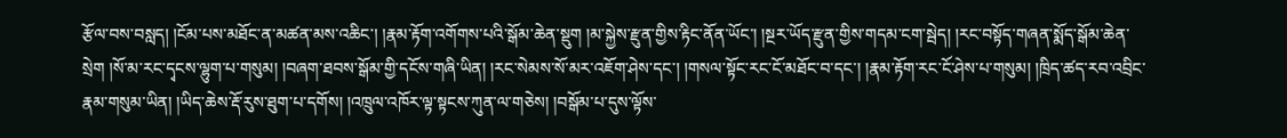རྩོལ་བས་བསླད། །ངོམ་པས་མཐོང་ན་མཚན་མས་འཆིང་། །རྣམ་རྟོག་འགོགས་པའི་སྒོམ་ཆེན་སྡུག །མ་སྐྱེས་རྫུན་གྱིས་རྟིང་ནོན་ཡོང་། །སྔར་ཡོད་རྫུན་གྱིས་གདམ་ངག་སྦེད། །རང་བསྟོད་གཞན་སྨོད་སྒོམ་ཆེན་སྲེག །སོ་མ་རང་དྭངས་ལྷུག་པ་གསུམ། །བཞག་ཐབས་སྒོམ་གྱི་དངོས་གཞི་ཡིན། །རང་སེམས་སོ་མར་འཇོག་ཤེས་དང་། །གསལ་སྟོང་རང་ངོ་མཐོང་བ་དང་། །རྣམ་རྟོག་རང་ངོ་ཤེས་པ་གསུམ། །ཁྲིད་ཚད་རབ་འབྲིང་རྣམ་གསུམ་ཡིན། །ཡིད་ཆེས་རྡོ་རུས་ཐུག་པ་དགོས། །འཁྲུལ་འཁོར་ལྟ་སྟངས་ཀུན་ལ་གཅེས། །བསྒོམ་པ་དུས་ལྟོས་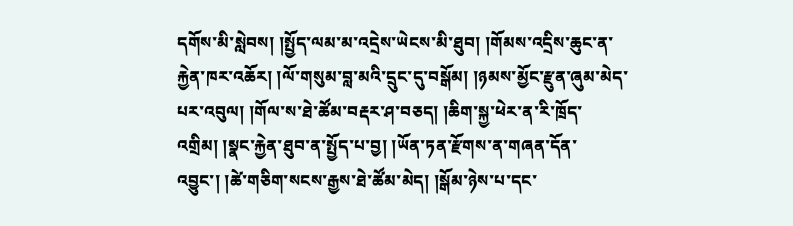དགོས་མི་སླེབས། །སྤྱོད་ལམ་མ་འདྲེས་ཡེངས་མི་ཐུབ། །གོམས་འདྲིས་ཆུང་ན་རྐྱེན་ཁར་འཆོར། །ལོ་གསུམ་བླ་མའི་དྲུང་དུ་བསྒོམ། །ཉམས་མྱོང་རྫུན་ཞུམ་མེད་པར་འབུལ། །གོལ་ས་ཐེ་ཚོམ་བརྡར་ཤ་བཅད། །ཆིག་སྐྱ་ཕེར་ན་རི་ཁྲོད་འགྲིམ། །སྣང་རྐྱེན་ཐུབ་ན་སྤྱོད་པ་བྱ། །ཡོན་ཏན་རྫོགས་ན་གཞན་དོན་འབྱུང་། །ཚེ་གཅིག་སངས་རྒྱས་ཐེ་ཚོམ་མེད། །སྒོམ་ཉེས་པ་དང་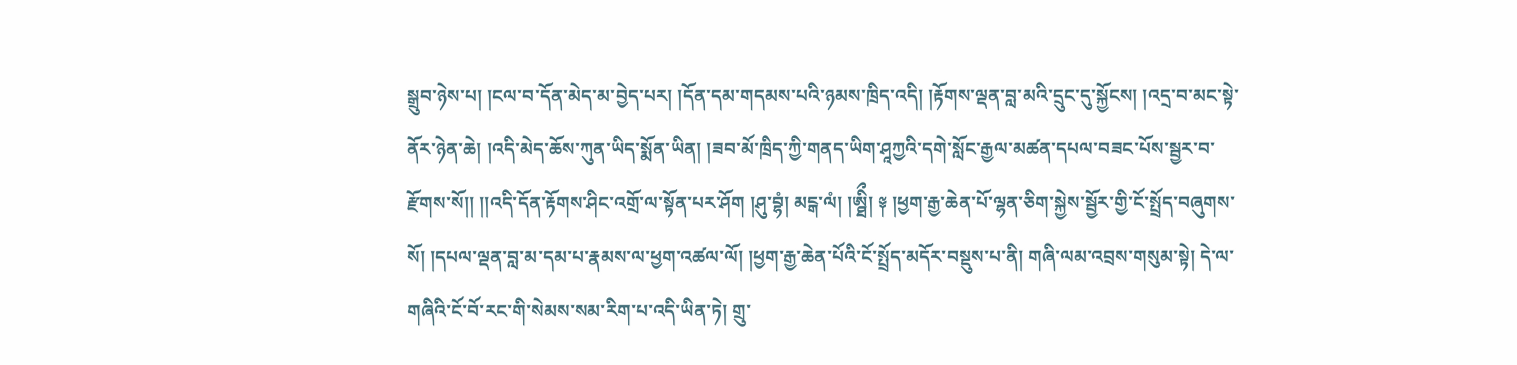སྒྲུབ་ཉེས་པ། །ངལ་བ་དོན་མེད་མ་བྱེད་པར། །དོན་དམ་གདམས་པའི་ཉམས་ཁྲིད་འདི། །རྟོགས་ལྡན་བླ་མའི་དྲུང་དུ་སྐྱོངས། །འདྲ་བ་མང་སྟེ་ནོར་ཉེན་ཆེ། །འདི་མེད་ཆོས་ཀུན་ཡིད་སྨོན་ཡིན། །ཟབ་མོ་ཁྲིད་ཀྱི་གནད་ཡིག་ཤཱཀྱའི་དགེ་སློང་རྒྱལ་མཚན་དཔལ་བཟང་པོས་སྦྱར་བ་རྫོགས་སོ།། །།འདི་དོན་རྟོགས་ཤིང་འགྲོ་ལ་སྟོན་པར་ཤོག །ཤུ་བྷཾ། མངྒ་ལཾ། །ཨྠིྀ། ༈ །ཕྱག་རྒྱ་ཆེན་པོ་ལྷན་ཅིག་སྐྱེས་སྦྱོར་གྱི་ངོ་སྤྲོད་བཞུགས་སོ། །དཔལ་ལྡན་བླ་མ་དམ་པ་རྣམས་ལ་ཕྱག་འཚལ་ལོ། །ཕྱག་རྒྱ་ཆེན་པོའི་ངོ་སྤྲོད་མདོར་བསྡུས་པ་ནི། གཞི་ལམ་འབྲས་གསུམ་སྟེ། དེ་ལ་གཞིའི་ངོ་བོ་རང་གི་སེམས་སམ་རིག་པ་འདི་ཡིན་ཏེ། གྲུ་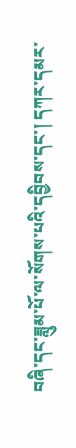བཞི་དང་ཟླུམ་པོ་ལ་སོགས་པའི་དབྱིབས་དང་། དཀར་དམར་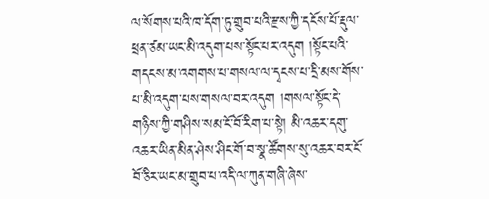ལ་སོགས་པའི་ཁ་དོག་ཏུ་གྲུབ་པའི་རྫས་ཀྱི་དངོས་པོ་རྡུལ་ཕྲན་ཙམ་ཡང་མི་འདུག་པས་སྟོང་པར་འདུག །སྟོང་པའི་གདངས་མ་འགགས་པ་གསལ་ལ་དྭངས་པ་དྲི་མས་གོས་པ་མི་འདུག་པས་གསལ་བར་འདུག །གསལ་སྟོང་དེ་གཉིས་ཀྱི་གཤིས་སམ་ངོ་བོ་རིག་པ་སྟེ། མི་འཆར་དགུ་འཆར་ཡིན་མིན་ཤེས་ཤིང་གོ་བ་སྣ་ཚོགས་སུ་འཆར་བར་ངོ་བོ་ཅིར་ཡང་མ་གྲུབ་པ་འདི་ལ་ཀུན་གཞི་ཞེས་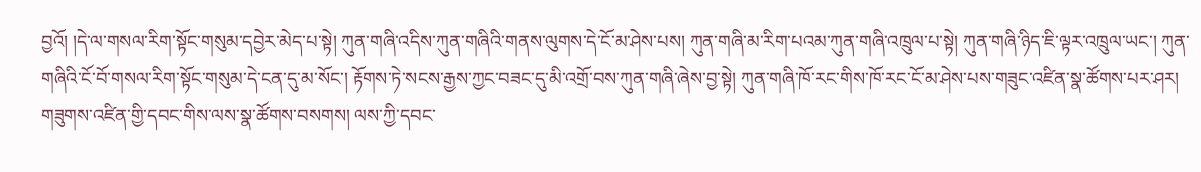བྱའོ། །དེ་ལ་གསལ་རིག་སྟོང་གསུམ་དབྱེར་མེད་པ་སྟེ། ཀུན་གཞི་འདིས་ཀུན་གཞིའི་གནས་ལུགས་དེ་ངོ་མ་ཤེས་པས། ཀུན་གཞི་མ་རིག་པའམ་ཀུན་གཞི་འཁྲུལ་པ་སྟེ། ཀུན་གཞི་ཉིད་ཇི་ལྟར་འཁྲུལ་ཡང་། ཀུན་གཞིའི་ངོ་བོ་གསལ་རིག་སྟོང་གསུམ་དེ་ངན་དུ་མ་སོང་། རྟོགས་ཏེ་སངས་རྒྱས་ཀྱང་བཟང་དུ་མི་འགྲོ་བས་ཀུན་གཞི་ཞེས་བྱ་སྟེ། ཀུན་གཞི་ཁོ་རང་གིས་ཁོ་རང་ངོ་མ་ཤེས་པས་གཟུང་འཛིན་སྣ་ཚོགས་པར་ཤར། གཟུགས་འཛིན་གྱི་དབང་གིས་ལས་སྣ་ཚོགས་བསགས། ལས་ཀྱི་དབང་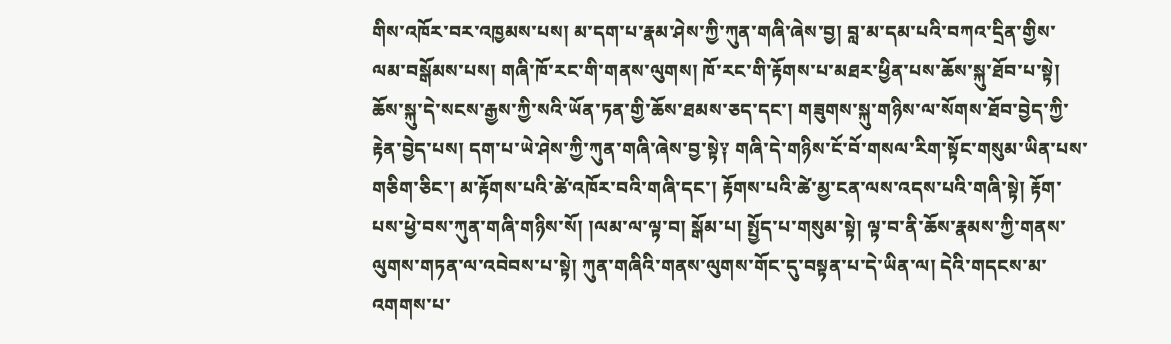གིས་འཁོར་བར་འཁྱམས་པས། མ་དག་པ་རྣམ་ཤེས་ཀྱི་ཀུན་གཞི་ཞེས་བྱ། བླ་མ་དམ་པའི་བཀའ་དྲིན་གྱིས་ལམ་བསྒོམས་པས། གཞི་ཁོ་རང་གི་གནས་ལུགས། ཁོ་རང་གི་རྟོགས་པ་མཐར་ཕྱིན་པས་ཆོས་སྐུ་ཐོབ་པ་སྟེ། ཆོས་སྐུ་དེ་སངས་རྒྱས་ཀྱི་སའི་ཡོན་ཏན་གྱི་ཆོས་ཐམས་ཅད་དང་། གཟུགས་སྐུ་གཉིས་ལ་སོགས་ཐོབ་བྱེད་ཀྱི་རྟེན་བྱེད་པས། དག་པ་ཡེ་ཤེས་ཀྱི་ཀུན་གཞི་ཞེས་བྱ་སྟེ༑ གཞི་དེ་གཉིས་ངོ་བོ་གསལ་རིག་སྟོང་གསུམ་ཡིན་པས་གཅིག་ཅིང་། མ་རྟོགས་པའི་ཚེ་འཁོར་བའི་གཞི་དང་། རྟོགས་པའི་ཚེ་མྱ་ངན་ལས་འདས་པའི་གཞི་སྟེ། རྟོག་པས་ཕྱེ་བས་ཀུན་གཞི་གཉིས་སོ། །ལམ་ལ་ལྟ་བ། སྒོམ་པ། སྤྱོད་པ་གསུམ་སྟེ། ལྟ་བ་ནི་ཆོས་རྣམས་ཀྱི་གནས་ལུགས་གཏན་ལ་འབེབས་པ་སྟེ། ཀུན་གཞིའི་གནས་ལུགས་གོང་དུ་བསྟན་པ་དེ་ཡིན་ལ། དེའི་གདངས་མ་འགགས་པ་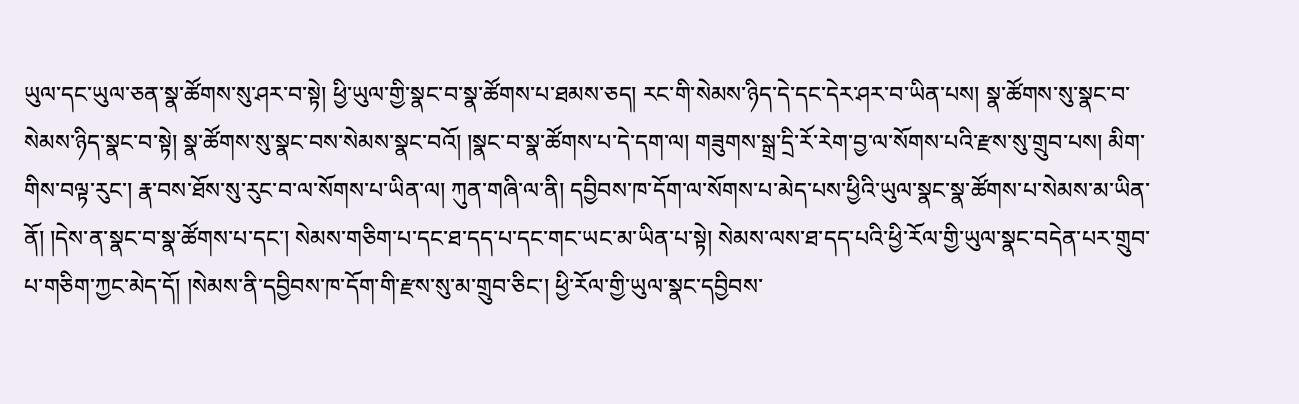ཡུལ་དང་ཡུལ་ཅན་སྣ་ཚོགས་སུ་ཤར་བ་སྟེ། ཕྱི་ཡུལ་གྱི་སྣང་བ་སྣ་ཚོགས་པ་ཐམས་ཅད། རང་གི་སེམས་ཉིད་དེ་དང་དེར་ཤར་བ་ཡིན་པས། སྣ་ཚོགས་སུ་སྣང་བ་སེམས་ཉིད་སྣང་བ་སྟེ། སྣ་ཚོགས་སུ་སྣང་བས་སེམས་སྣང་བའོ། །སྣང་བ་སྣ་ཚོགས་པ་དེ་དག་ལ། གཟུགས་སྒྲ་དྲི་རོ་རེག་བྱ་ལ་སོགས་པའི་རྫས་སུ་གྲུབ་པས། མིག་གིས་བལྟ་རུང་། རྣ་བས་ཐོས་སུ་རུང་བ་ལ་སོགས་པ་ཡིན་ལ། ཀུན་གཞི་ལ་ནི། དབྱིབས་ཁ་དོག་ལ་སོགས་པ་མེད་པས་ཕྱིའི་ཡུལ་སྣང་སྣ་ཚོགས་པ་སེམས་མ་ཡིན་ནོ། །དེས་ན་སྣང་བ་སྣ་ཚོགས་པ་དང་། སེམས་གཅིག་པ་དང་ཐ་དད་པ་དང་གང་ཡང་མ་ཡིན་པ་སྟེ། སེམས་ལས་ཐ་དད་པའི་ཕྱི་རོལ་གྱི་ཡུལ་སྣང་བདེན་པར་གྲུབ་པ་གཅིག་ཀྱང་མེད་དོ། །སེམས་ནི་དབྱིབས་ཁ་དོག་གི་རྫས་སུ་མ་གྲུབ་ཅིང་། ཕྱི་རོལ་གྱི་ཡུལ་སྣང་དབྱིབས་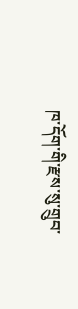ཁ་དོག་གི་རྫས་སུ་གྲུབ་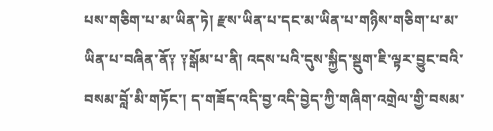པས་གཅིག་པ་མ་ཡིན་ཏེ། རྫས་ཡིན་པ་དང་མ་ཡིན་པ་གཉིས་གཅིག་པ་མ་ཡིན་པ་བཞིན་ནོ༑ ༑སྒོམ་པ་ནི། འདས་པའི་དུས་སྐྱིད་སྡུག་ཇི་ལྟར་བྱུང་བའི་བསམ་བློ་མི་གཏོང་། ད་གཟོད་འདི་བྱ་འདི་བྱེད་ཀྱི་གཞིག་འགྲེལ་གྱི་བསམ་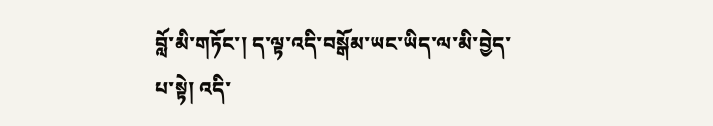བློ་མི་གཏོང་། ད་ལྟ་འདི་བསྒོམ་ཡང་ཡིད་ལ་མི་བྱེད་པ་སྟེ། འདི་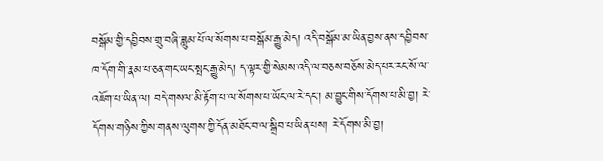བསྒོམ་གྱི་དབྱིབས་གྲུ་བཞི་ཟླུམ་པོ་ལ་སོགས་པ་བསྒོམ་རྒྱུ་མེད། འདི་བསྒོམ་མ་ཡིན་བྱས་ནས་དབྱིབས་ཁ་དོག་གི་རྣམ་པ་ཅན་གང་ཡང་སྤང་རྒྱུ་མེད། ད་ལྟར་གྱི་སེམས་འདི་ལ་བཅས་བཅོས་མེད་པར་རང་སོ་ལ་འཇོག་པ་ཡིན་ལ། བདེ་གསལ་མི་རྟོག་པ་ལ་སོགས་པ་ཡོང་ལ་རེ་དང་། མ་བྱུང་གིས་དོགས་པ་མི་བྱ། རེ་དོགས་གཉིས་ཀྱིས་གནས་ལུགས་ཀྱི་དོན་མཐོང་བ་ལ་སྒྲིབ་པ་ཡིན་པས། རེ་དོགས་མི་བྱ།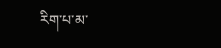རིག་པ་མ་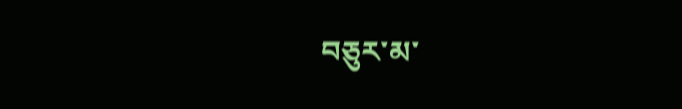བཅུར་མ་